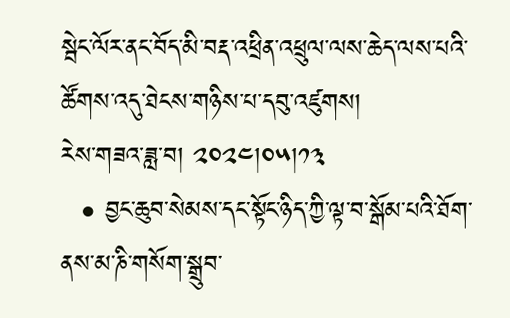སྦེང་ལོར་ནང་བོད་མི་བརྡ་འཕྲིན་འཕྲུལ་ལས་ཆེད་ལས་པའི་ཚོགས་འདུ་ཐེངས་གཉིས་པ་དབུ་འཛུགས།
རེས་གཟའ་ཟླ་བ། ༢༠༢༤།༠༥།༡༣
  • བྱང་ཆུབ་སེམས་དང་སྟོང་ཉིད་ཀྱི་ལྟ་བ་སྒོམ་པའི་ཐོག་ནས་མ་ཎི་གསོག་སྒྲུབ་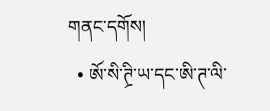གནང་དགོས།
  • ཨོ་སི་ཊྲི་ཡ་དང་ཨི་ཊ་ལི་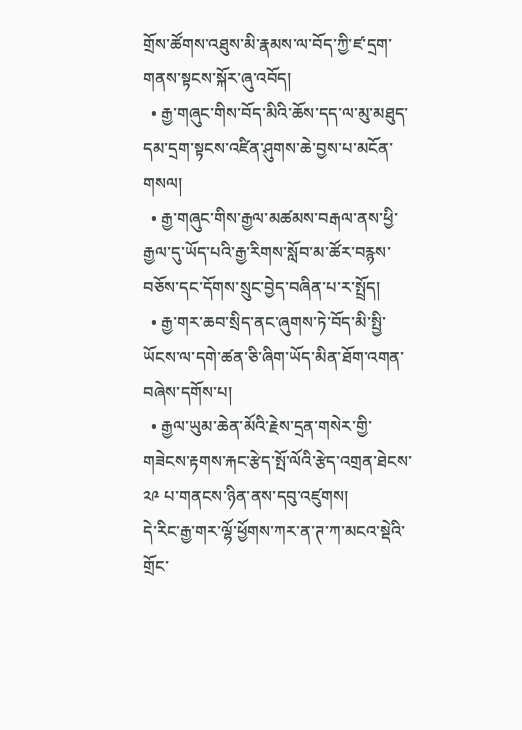གྲོས་ཚོགས་འཐུས་མི་རྣམས་ལ་བོད་ཀྱི་ཛ་དྲག་གནས་སྟངས་སྐོར་ཞུ་འབོད།
  • རྒྱ་གཞུང་གིས་བོད་མིའི་ཆོས་དད་ལ་མུ་མཐུད་དམ་དྲག་སྟངས་འཛིན་ཤུགས་ཆེ་བྱས་པ་མངོན་གསལ།
  • རྒྱ་གཞུང་གིས་རྒྱལ་མཚམས་བརྒལ་ནས་ཕྱི་རྒྱལ་དུ་ཡོད་པའི་རྒྱ་རིགས་སློབ་མ་ཚོར་བརྙས་བཅོས་དང་དོགས་སྲུང་བྱེད་བཞིན་པ་ར་སྤྲོད།
  • རྒྱ་གར་ཆབ་སྲིད་ནང་ཞུགས་ཏེ་བོད་མི་སྤྱི་ཡོངས་ལ་དགེ་ཚན་ཅི་ཞིག་ཡོད་མིན་ཐོག་འགན་བཞེས་དགོས་པ།
  • རྒྱལ་ཡུམ་ཆེན་མོའི་རྗེས་དྲན་གསེར་གྱི་གཟེངས་རྟགས་རྐང་རྩེད་སྤོ་ལོའི་རྩེད་འགྲན་ཐེངས་ ༢༩ པ་གནངས་ཉིན་ནས་དབུ་འཛུགས།
དེ་རིང་རྒྱ་གར་ལྷོ་ཕྱོགས་ཀར་ན་ཊ་ཀ་མངའ་སྡེའི་གྲོང་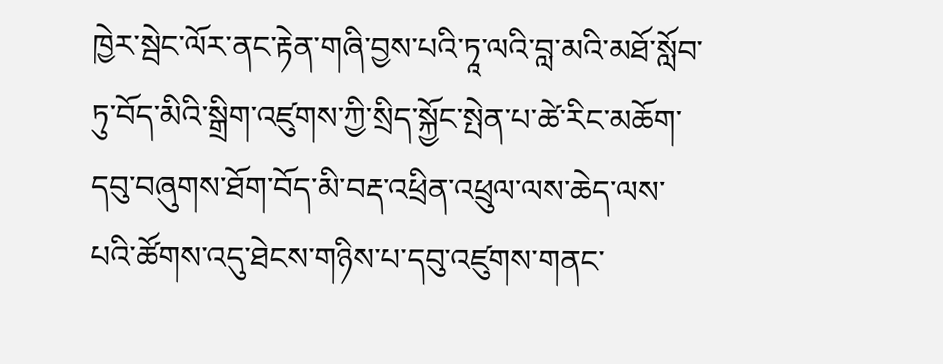ཁྱེར་སྦེང་ལོར་ནང་རྟེན་གཞི་བྱས་པའི་ཏཱ་ལའི་བླ་མའི་མཐོ་སློབ་ཏུ་བོད་མིའི་སྒྲིག་འཛུགས་ཀྱི་སྲིད་སྐྱོང་སྤེན་པ་ཚེ་རིང་མཆོག་དབུ་བཞུགས་ཐོག་བོད་མི་བརྡ་འཕྲིན་འཕྲུལ་ལས་ཆེད་ལས་པའི་ཚོགས་འདུ་ཐེངས་གཉིས་པ་དབུ་འཛུགས་གནང་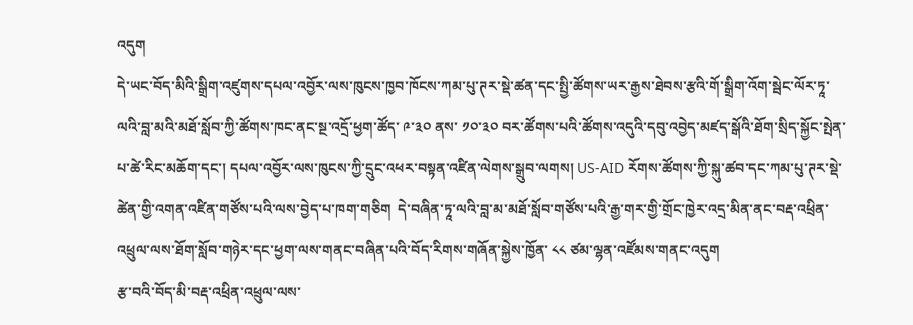འདུག
དེ་ཡང་བོད་མིའི་སྒྲིག་འཛུགས་དཔལ་འབྱོར་ལས་ཁུངས་ཁྱབ་ཁོངས་ཀམ་པུ་ཊར་སྡེ་ཚན་དང་སྤྱི་ཚོགས་ཡར་རྒྱས་ཐེབས་རྩའི་གོ་སྒྲིག་འོག་སྦེང་ལོར་ཏཱ་ལའི་བླ་མའི་མཐོ་སློབ་ཀྱི་ཚོགས་ཁང་ནང་སྔ་འདྲོ་ཕྱག་ཚོད་ ༩་༣༠ ནས་ ༡༠་༣༠ བར་ཚོགས་པའི་ཚོགས་འདུའི་དབུ་འབྱེད་མཛད་སྒོའི་ཐོག་སྲིད་སྐྱོང་སྤེན་པ་ཚེ་རིང་མཆོག་དང་། དཔལ་འབྱོར་ལས་ཁུངས་ཀྱི་དྲུང་འཕར་བསྟན་འཛིན་ལེགས་སྒྲུབ་ལགས། US-AID རོགས་ཚོགས་ཀྱི་སྐུ་ཚབ་དང་ཀམ་པུ་ཊར་སྡེ་ཚེན་གྱི་འགན་འཛིན་གཙོས་པའི་ལས་བྱེད་པ་ཁག་གཅིག  དེ་བཞིན་ཏཱ་ལའི་བླ་མ་མཐོ་སློབ་གཙོས་པའི་རྒྱ་གར་གྱི་གྲོང་ཁྱེར་འདྲ་མིན་ནང་བརྡ་འཕྲིན་འཕྲུལ་ལས་ཐོག་སློབ་གཉེར་དང་ཕྱག་ལས་གནང་བཞིན་པའི་བོད་རིགས་གཞོན་སྐྱེས་ཁྱོན་ ༨༨ ཙམ་ལྷན་འཛོམས་གནང་འདུག
རྩ་བའི་བོད་མི་བརྡ་འཕྲིན་འཕྲུལ་ལས་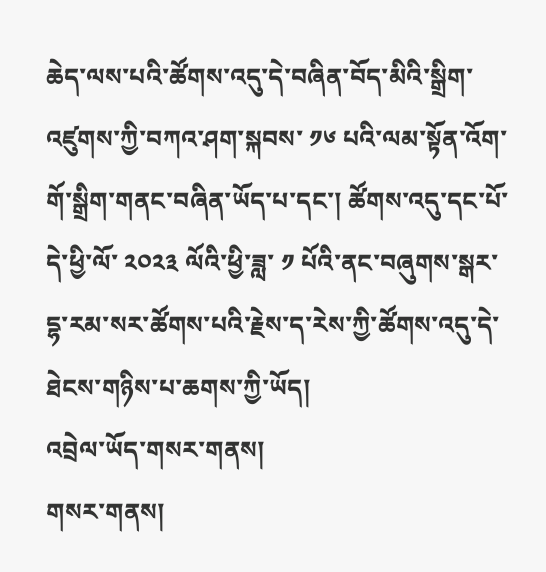ཆེད་ལས་པའི་ཚོགས་འདུ་དེ་བཞིན་བོད་མིའི་སྒྲིག་འཛུགས་ཀྱི་བཀའ་ཤག་སྐབས་ ༡༦ པའི་ལམ་སྟོན་འོག་གོ་སྒྲིག་གནང་བཞིན་ཡོད་པ་དང་། ཚོགས་འདུ་དང་པོ་དེ་ཕྱི་ལོ་ ༢༠༢༣ ལོའི་ཕྱི་ཟླ་ ༡ པོའི་ནང་བཞུགས་སྒར་དྷ་རམ་སར་ཚོགས་པའི་རྗེས་ད་རེས་ཀྱི་ཚོགས་འདུ་དེ་ཐེངས་གཉིས་པ་ཆགས་ཀྱི་ཡོད།
འབྲེལ་ཡོད་གསར་གནས།
གསར་གནས།